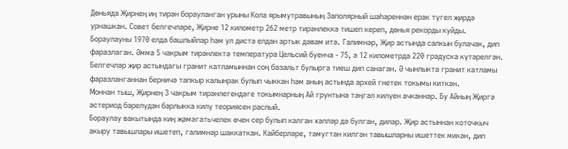Дөньяда Җирнең иң тирән борауланган урыны Кола ярымутравының Заполярный шәһәреннән ерак түгел җирдә урнашкан. Совет белгечләре, Җирне 12 километр 262 метр тирәнлеккә тишеп кереп, дөнья рекорды куйды.
Бораулауны 1970 елда башлыйлар һәм ул дистә елдан артык дәвам итә. Галимнәр, Җир астында салкын булачак, дип фаразлаган. Әмма 5 чакрым тирәнлектә температура Цельсий буенча - 75, ә 12 километрда 220 градуска күтәрелгән.
Белгечләр җир астындагы гранит катламыннан соң базальт булырга тиеш дип санаган. Ә чынлыкта гранит катламы фаразланганнан берничә тапкыр калынрак булып чыккан һәм аның астында архей гнетек токымы киткән.
Моннан тыш, Җирнең 3 чакрым тирәнлегендәге токымнарның Ай грунтына тәңгәл килүен ачканнар. Бу Айның Җиргә астериод бәрелүдән барлыкка килү теориясен раслый.
Бораулау вакытында киң җәмәгатьчелек өчен сер булып калган хәлләр дә булган, диләр. Җир астыннан коточкыч акыру тавышлары ишетеп, галимнәр шаккаткан. Кайберләре, тәмугтан килгән тавышларны ишеттек микән, дип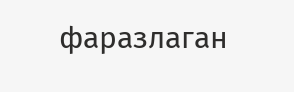фаразлаган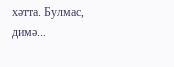хәтта. Булмас, димә...